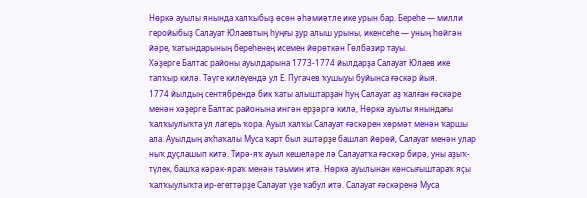Нөркә ауылы янында халҡыбыҙ өсөн әһәмиәтле ике урын бар. Береһе — милли геройыбыҙ Салауат Юлаевтың һуңғы ҙур алыш урыны, икенсеһе — уның һөйгән йәре, ҡатындарының береһенең исемен йөрөткән Гөлбәзир тауы.
Хәҙерге Балтас районы ауылдарына 1773-1774 йылдарҙа Салауат Юлаев ике тапҡыр килә. Тәүге килеүендә ул Е. Пугачев ҡушыуы буйынса ғәскәр йыя.
1774 йылдың сентябрендә бик ҡаты алыштарҙан һуң Салауат аҙ ҡалған ғәскәре менән хәҙерге Балтас районына ингән ерҙәргә килә, Нөркә ауылы янындағы ҡалҡыулыҡта ул лагерь ҡора. Ауыл халҡы Салауат ғәскәрен хөрмәт менән ҡаршы ала. Ауылдың аҡһаҡалы Муса ҡарт был эштәрҙе башлап йөрөй, Салауат менән улар ныҡ дуҫлашып китә. Тирә-яҡ ауыл кешеләре лә Салауатҡа ғәскәр бирә, уны аҙыҡ-түлек, башҡа кәрәк-яраҡ менән тәьмин итә. Нөркә ауылынан көнсығыштараҡ яҫы ҡалҡыулыҡта ир-егеттәрҙе Салауат үҙе ҡабул итә. Салауат ғәскәренә Муса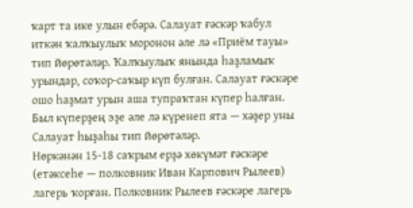ҡарт та ике улын ебәрә. Салауат ғәскәр ҡабул иткән ҡалҡыулыҡ моронон әле лә «Приём тауы» тип йөрөтәләр. Ҡалҡыулыҡ янында һаҙламыҡ урындар, соҡор-саҡыр күп булған. Салауат ғәскәре ошо һаҙмат урын аша тупраҡтан күпер һалған. Был күперҙең эҙе әле лә күренеп ята — хәҙер уны Салауат һыҙаһы тип йөрөтәләр.
Нөркәнән 15-18 саҡрым ерҙә хөкүмәт ғәскәре (етәксеһе — полковник Иван Карпович Рылеев) лагерь ҡорған. Полковник Рылеев ғәскәре лагерь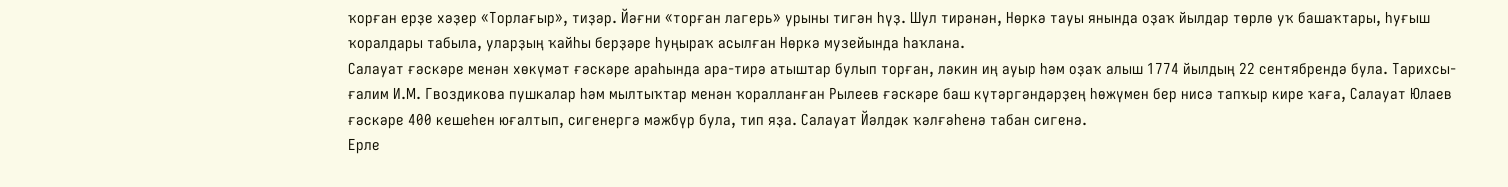ҡорған ерҙе хәҙер «Торлағыр», тиҙәр. Йәғни «торған лагерь» урыны тигән һүҙ. Шул тирәнән, Нөркә тауы янында оҙаҡ йылдар төрлө уҡ башаҡтары, һуғыш ҡоралдары табыла, уларҙың ҡайһы берҙәре һуңыраҡ асылған Нөркә музейында һаҡлана.
Салауат ғәскәре менән хөкүмәт ғәскәре араһында ара-тирә атыштар булып торған, ләкин иң ауыр һәм оҙаҡ алыш 1774 йылдың 22 сентябрендә була. Тарихсы-ғалим И.М. Гвоздикова пушкалар һәм мылтыҡтар менән ҡоралланған Рылеев ғәскәре баш күтәргәндәрҙең һөжүмен бер нисә тапҡыр кире ҡаға, Салауат Юлаев ғәскәре 400 кешеһен юғалтып, сигенергә мәжбүр була, тип яҙа. Салауат Йәлдәк ҡәлғәһенә табан сигенә.
Ерле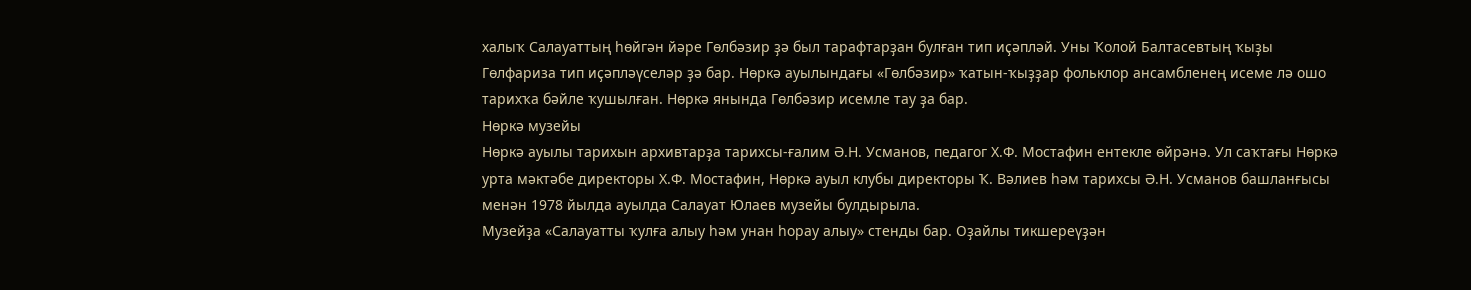халыҡ Салауаттың һөйгән йәре Гөлбәзир ҙә был тарафтарҙан булған тип иҫәпләй. Уны Ҡолой Балтасевтың ҡыҙы Гөлфариза тип иҫәпләүселәр ҙә бар. Нөркә ауылындағы «Гөлбәзир» ҡатын-ҡыҙҙар фольклор ансамбленең исеме лә ошо тарихҡа бәйле ҡушылған. Нөркә янында Гөлбәзир исемле тау ҙа бар.
Нөркә музейы
Нөркә ауылы тарихын архивтарҙа тарихсы-ғалим Ә.Н. Усманов, педагог Х.Ф. Мостафин ентекле өйрәнә. Ул саҡтағы Нөркә урта мәктәбе директоры Х.Ф. Мостафин, Нөркә ауыл клубы директоры Ҡ. Вәлиев һәм тарихсы Ә.Н. Усманов башланғысы менән 1978 йылда ауылда Салауат Юлаев музейы булдырыла.
Музейҙа «Салауатты ҡулға алыу һәм унан һорау алыу» стенды бар. Оҙайлы тикшереүҙән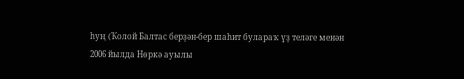һуң (Ҡолой Балтас берҙән-бер шаһит булараҡ үҙ теләге менән
2006 йылда Нөркә ауылы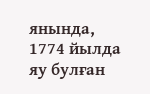янында, 1774 йылда яу булған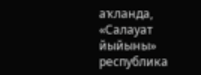аҡланда, «Салауат йыйыны» республика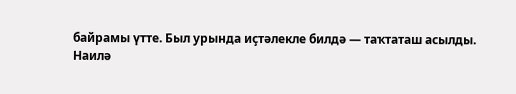байрамы үтте. Был урында иҫтәлекле билдә — таҡтаташ асылды.
Наилә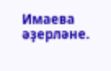Имаева әҙерләне.